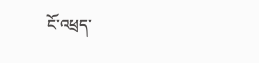ངོ་འཕྲད་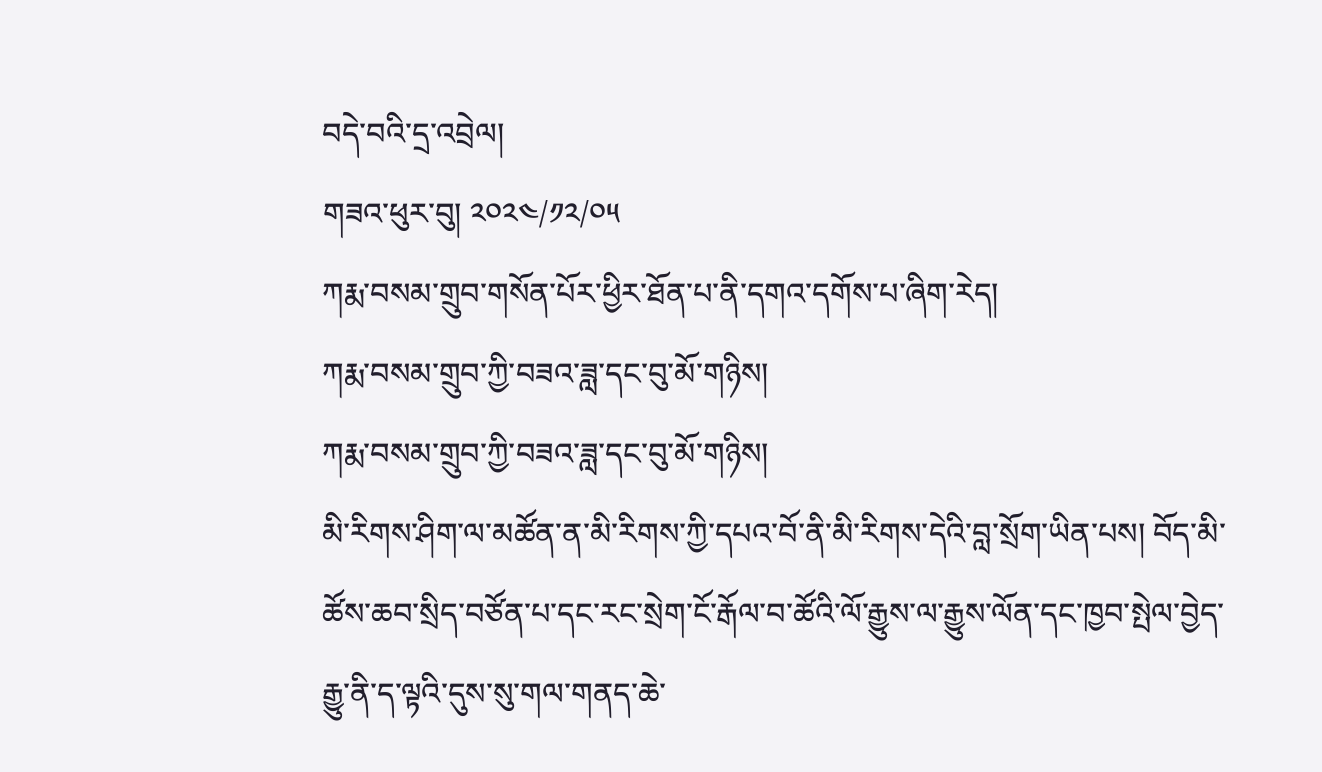བདེ་བའི་དྲ་འབྲེལ།
གཟའ་ཕུར་བུ། ༢༠༢༤/༡༢/༠༥
ཀརྨ་བསམ་གྲུབ་གསོན་པོར་ཕྱིར་ཐོན་པ་ནི་དགའ་དགོས་པ་ཞིག་རེད།
ཀརྨ་བསམ་གྲུབ་ཀྱི་བཟའ་ཟླ་དང་བུ་མོ་གཉིས།
ཀརྨ་བསམ་གྲུབ་ཀྱི་བཟའ་ཟླ་དང་བུ་མོ་གཉིས།
མི་རིགས་ཤིག་ལ་མཚོན་ན་མི་རིགས་ཀྱི་དཔའ་བོ་ནི་མི་རིགས་དེའི་བླ་སྲོག་ཡིན་པས། བོད་མི་ཚོས་ཆབ་སྲིད་བཙོན་པ་དང་རང་སྲེག་ངོ་རྒོལ་བ་ཚོའི་ལོ་རྒྱུས་ལ་རྒྱུས་ལོན་དང་ཁྱབ་སྤེལ་བྱེད་རྒྱུ་ནི་ད་ལྟའི་དུས་སུ་གལ་གནད་ཆེ་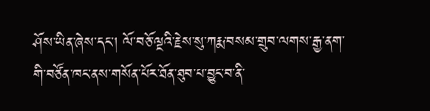ཤོས་ཡིན་ཞེས་དང་། ལོ་བཅོ་ལྔའི་རྗེས་སུ་ཀརྨ་བསམ་གྲུབ་ལགས་རྒྱ་ནག་གི་བཙོན་ཁང་ནས་གསོན་པོར་ཐོན་ཐུབ་པ་བྱུང་བ་ནི་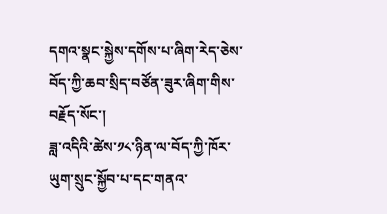དགའ་སྣང་སྐྱེས་དགོས་པ་ཞིག་རེད་ཅེས་བོད་ཀྱི་ཆབ་སྲིད་བཙོན་ཟུར་ཞིག་གིས་བརྗོད་སོང་།
ཟླ་འདིའི་ཚེས་༡༨་ཉིན་ལ་བོད་ཀྱི་ཁོར་ཡུག་སྲུང་སྐྱོབ་པ་དང་གནའ་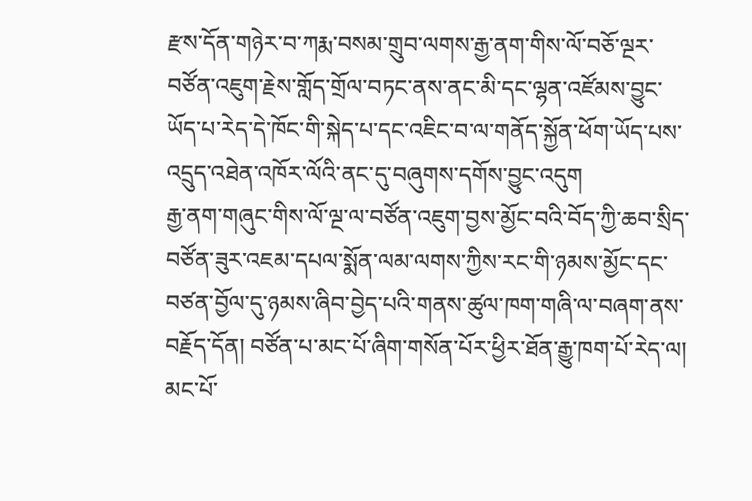རྫས་དོན་གཉེར་བ་ཀརྨ་བསམ་གྲུབ་ལགས་རྒྱ་ནག་གིས་ལོ་བཅོ་ལྔར་བཙོན་འཇུག་རྗེས་གློད་གྲོལ་བཏང་ནས་ནང་མི་དང་ལྷན་འཛོམས་བྱུང་ཡོད་པ་རེད་དེ་ཁོང་གི་སྐེད་པ་དང་འཇིང་བ་ལ་གནོད་སྐྱོན་ཕོག་ཡོད་པས་འདྲུད་འཐེན་འཁོར་ལོའི་ནང་དུ་བཞུགས་དགོས་བྱུང་འདུག
རྒྱ་ནག་གཞུང་གིས་ལོ་ལྔ་ལ་བཙོན་འཇུག་བྱས་མྱོང་བའི་བོད་ཀྱི་ཆབ་སྲིད་བཙོན་ཟུར་འཇམ་དཔལ་སྨོན་ལམ་ལགས་ཀྱིས་རང་གི་ཉམས་མྱོང་དང་བཙན་བྱོལ་དུ་ཉམས་ཞིབ་བྱེད་པའི་གནས་ཚུལ་ཁག་གཞི་ལ་བཞག་ནས་བརྗོད་དོན། བཙོན་པ་མང་པོ་ཞིག་གསོན་པོར་ཕྱིར་ཐོན་རྒྱུ་ཁག་པོ་རེད་ལ། མང་པོ་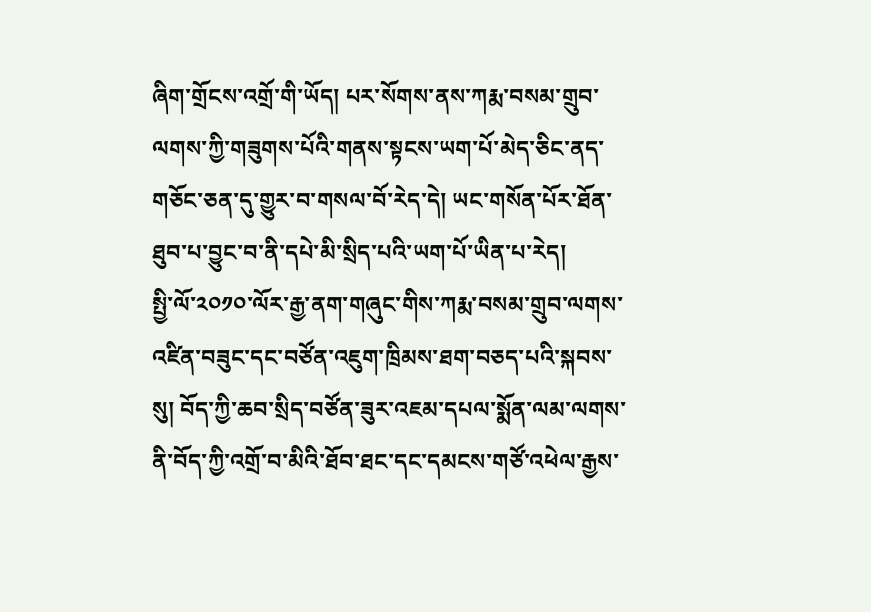ཞིག་གྲོངས་འགྲོ་གི་ཡོད། པར་སོགས་ནས་ཀརྨ་བསམ་གྲུབ་ལགས་ཀྱི་གཟུགས་པོའི་གནས་སྟངས་ཡག་པོ་མེད་ཅིང་ནད་གཅོང་ཅན་དུ་གྱུར་བ་གསལ་བོ་རེད་དེ། ཡང་གསོན་པོར་ཐོན་ཐུབ་པ་བྱུང་བ་ནི་དཔེ་མི་སྲིད་པའི་ཡག་པོ་ཡིན་པ་རེད།
སྤྱི་ལོ་༢༠༡༠་ལོར་རྒྱ་ནག་གཞུང་གིས་ཀརྨ་བསམ་གྲུབ་ལགས་འཛིན་བཟུང་དང་བཙོན་འཇུག་ཁྲིམས་ཐག་བཅད་པའི་སྐབས་སུ། བོད་ཀྱི་ཆབ་སྲིད་བཙོན་ཟུར་འཇམ་དཔལ་སྨོན་ལམ་ལགས་ནི་བོད་ཀྱི་འགྲོ་བ་མིའི་ཐོབ་ཐང་དང་དམངས་གཙོ་འཕེལ་རྒྱས་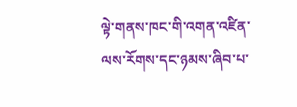ལྟེ་གནས་ཁང་གི་འགན་འཛིན་ལས་རོགས་དང་ཉམས་ཞིབ་པ་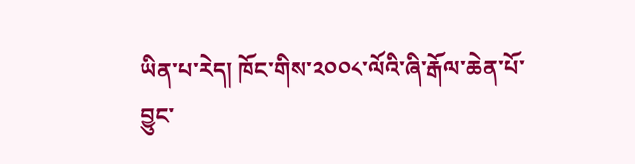ཡིན་པ་རེད། ཁོང་གིས་༢༠༠༨་ལོའི་ཞི་རྒོལ་ཆེན་པོ་བྱུང་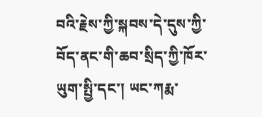བའི་རྗེས་ཀྱི་སྐབས་དེ་དུས་ཀྱི་བོད་ནང་གི་ཆབ་སྲིད་ཀྱི་ཁོར་ཡུག་སྤྱི་དང་། ཡང་ཀརྨ་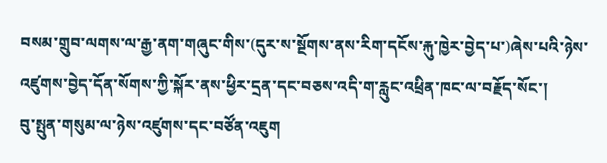བསམ་གྲུབ་ལགས་ལ་རྒྱ་ནག་གཞུང་གིས་(དུར་ས་སྔོགས་ནས་རིག་དངོས་རྐུ་ཁྱེར་བྱེད་པ་)ཞེས་པའི་ཉེས་འཛུགས་བྱེད་དོན་སོགས་ཀྱི་སྐོར་ནས་ཕྱིར་དྲན་དང་བཅས་འདི་ག་རླུང་འཕྲིན་ཁང་ལ་བརྗོད་སོང་།
བུ་སྤུན་གསུམ་ལ་ཉེས་འཛུགས་དང་བཙོན་འཇུག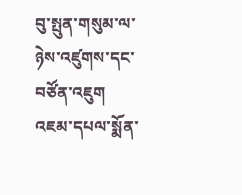བུ་སྤུན་གསུམ་ལ་ཉེས་འཛུགས་དང་བཙོན་འཇུག
འཇམ་དཔལ་སྨོན་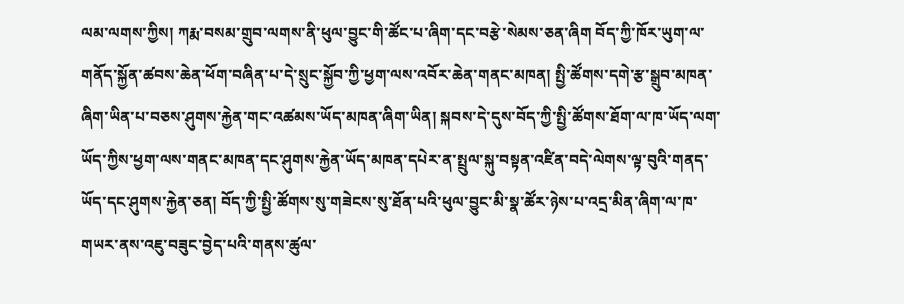ལམ་ལགས་ཀྱིས། ཀརྨ་བསམ་གྲུབ་ལགས་ནི་ཕུལ་བྱུང་གི་ཚོང་པ་ཞིག་དང་བརྩེ་སེམས་ཅན་ཞིག བོད་ཀྱི་ཁོར་ཡུག་ལ་གནོད་སྐྱོན་ཚབས་ཆེན་ཕོག་བཞིན་པ་དེ་སྲུང་སྐྱོབ་ཀྱི་ཕྱག་ལས་འབོར་ཆེན་གནང་མཁན། སྤྱི་ཚོགས་དགེ་རྩ་སྒྲུབ་མཁན་ཞིག་ཡིན་པ་བཅས་ཤུགས་རྐྱེན་གང་འཚམས་ཡོད་མཁན་ཞིག་ཡིན། སྐབས་དེ་དུས་བོད་ཀྱི་སྤྱི་ཚོགས་ཐོག་ལ་ཁ་ཡོད་ལག་ཡོད་ཀྱིས་ཕྱག་ལས་གནང་མཁན་དང་ཤུགས་རྐྱེན་ཡོད་མཁན་དཔེར་ན་སྤྲུལ་སྐུ་བསྟན་འཛིན་བདེ་ལེགས་ལྟ་བུའི་གནད་ཡོད་དང་ཤུགས་རྐྱེན་ཅན། བོད་ཀྱི་སྤྱི་ཚོགས་སུ་གཟེངས་སུ་ཐོན་པའི་ཕུལ་བྱུང་མི་སྣ་ཚོར་ཉེས་པ་འདྲ་མིན་ཞིག་ལ་ཁ་གཡར་ནས་འཇུ་བཟུང་བྱེད་པའི་གནས་ཚུལ་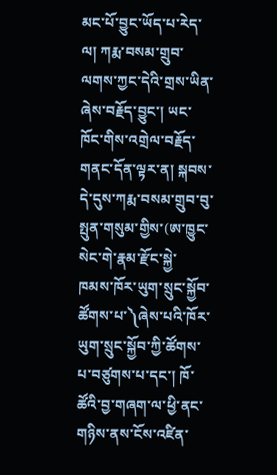མང་པོ་བྱུང་ཡོད་པ་རེད་ལ། ཀརྨ་བསམ་གྲུབ་ལགས་ཀྱང་དེའི་གྲས་ཡིན་ཞེས་བརྗོད་བྱུང་། ཡང་ཁོང་གིས་འགྲེལ་བརྗོད་གནང་དོན་ལྟར་ན། སྐབས་དེ་དུས་ཀརྨ་བསམ་གྲུབ་བུ་སྤུན་གསུམ་གྱིས་(ཨ་ཁྱུང་སེང་གེ་རྣམ་རྫོང་སྐྱེ་ཁམས་ཁོར་ཡུག་སྲུང་སྐྱོབ་ཚོགས་པ་༽ཞེས་པའི་ཁོར་ཡུག་སྲུང་སྐྱོབ་ཀྱི་ཚོགས་པ་བཙུགས་པ་དང་། ཁོ་ཚོའི་བྱ་གཞག་ལ་ཕྱི་ནང་གཉིས་ནས་ངོས་འཛིན་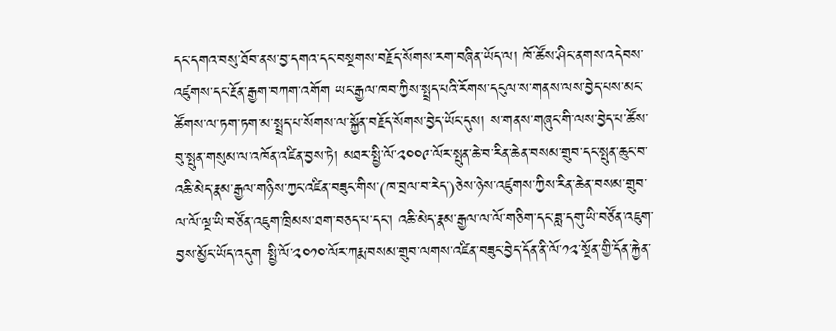དང་དགའ་བསུ་ཐོབ་ནས་བྱ་དགའ་དང་བསྔགས་བརྗོད་སོགས་རག་བཞིན་ཡོད་ལ། ཁོ་ཚོས་ཤིང་ནགས་འདེབས་འཛུགས་དང་རྔོན་རྒྱག་བཀག་འགོག ཡང་རྒྱལ་ཁབ་ཀྱིས་སྤྲད་པའི་རོགས་དངུལ་ས་གནས་ལས་བྱེད་པས་མང་ཚོགས་ལ་ཏག་ཏག་མ་སྤྲད་པ་སོགས་ལ་སྐྱོན་བརྗོད་སོགས་བྱེད་ཡོང་དུས། ས་གནས་གཞུང་གི་ལས་བྱེད་པ་ཚོས་བུ་སྤུན་གསུམ་ལ་འཁོན་འཛིན་བྱས་ཏེ། མཐར་སྤྱི་ལོ་༢༠༠༩་ལོར་སྤུན་ཆེ་བ་རིན་ཆེན་བསམ་གྲུབ་དང་སྤུན་ཆུང་བ་འཆི་མེད་རྣམ་རྒྱལ་གཉིས་ཀྱང་འཛིན་བཟུང་གིས་(ཁ་བྲལ་བ་རེད་)ཅེས་ཉེས་འཛུགས་ཀྱིས་རིན་ཆེན་བསམ་གྲུབ་ལ་ལོ་ལྔ་ཡི་བཙོན་འཇུག་ཁྲིམས་ཐག་བཅད་པ་དང་། འཆི་མེད་རྣམ་རྒྱལ་ལ་ལོ་གཅིག་དང་ཟླ་དགུ་ཡི་བཙོན་འཇུག་བྱས་མྱོང་ཡོད་འདུག སྤྱི་ལོ་༢༠༡༠་ལོར་ཀརྨ་བསམ་གྲུབ་ལགས་འཛིན་བཟུང་བྱེད་དོན་ནི་ལོ་༡༢་སྔོན་གྱི་དོན་རྐྱེན་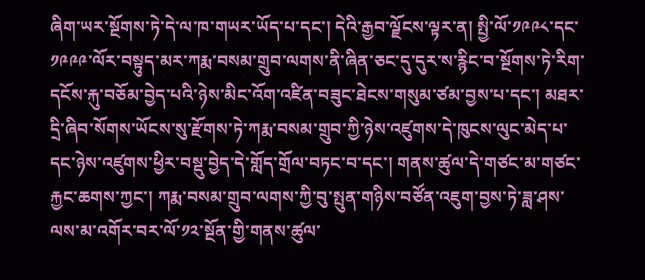ཞིག་ཡར་སྔོགས་ཏེ་དེ་ལ་ཁ་གཡར་ཡོད་པ་དང་། དེའི་རྒྱབ་ལྗོངས་ལྟར་ན། སྤྱི་ལོ་༡༩༩༨་དང་༡༩༩༩་ལོར་བསྟུད་མར་ཀརྨ་བསམ་གྲུབ་ལགས་ནི་ཞིན་ཅང་དུ་དུར་ས་རྙིང་བ་སྔོགས་ཏེ་རིག་དངོས་རྐུ་བཅོམ་བྱེད་པའི་ཉེས་མིང་འོག་འཛིན་བཟུང་ཐེངས་གསུམ་ཙམ་བྱས་པ་དང་། མཐར་དྲི་ཞིབ་སོགས་ཡོངས་སུ་རྫོགས་ཏེ་ཀརྨ་བསམ་གྲུབ་ཀྱི་ཉེས་འཛུགས་དེ་ཁུངས་ལུང་མེད་པ་དང་ཉེས་འཛུགས་ཕྱིར་བསྡུ་བྱེད་དེ་གློད་གྲོལ་བཏང་བ་དང་། གནས་ཚུལ་དེ་གཙང་མ་གཙང་རྐྱང་ཆགས་ཀྱང་། ཀརྨ་བསམ་གྲུབ་ལགས་ཀྱི་བུ་སྤུན་གཉིས་བཙོན་འཇུག་བྱས་ཏེ་ཟླ་ཤས་ལས་མ་འགོར་བར་ལོ་༡༢་སྔོན་གྱི་གནས་ཚུལ་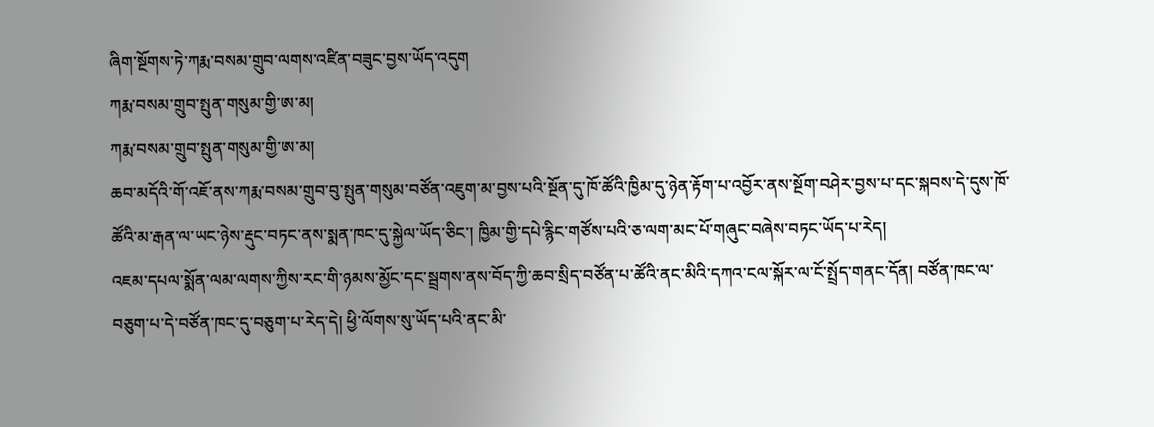ཞིག་སྔོགས་ཏེ་ཀརྨ་བསམ་གྲུབ་ལགས་འཛིན་བཟུང་བྱས་ཡོད་འདུག
ཀརྨ་བསམ་གྲུབ་སྤུན་གསུམ་གྱི་ཨ་མ།
ཀརྨ་བསམ་གྲུབ་སྤུན་གསུམ་གྱི་ཨ་མ།
ཆབ་མདོའི་གོ་འཇོ་ནས་ཀརྨ་བསམ་གྲུབ་བུ་སྤུན་གསུམ་བཙོན་འཇུག་མ་བྱས་པའི་སྔོན་དུ་ཁོ་ཚོའི་ཁྱིམ་དུ་ཉེན་རྟོག་པ་འབྱོར་ནས་སྔོག་བཤེར་བྱས་པ་དང་སྐབས་དེ་དུས་ཁོ་ཚོའི་མ་རྒན་ལ་ཡང་ཉེས་རྡུང་བཏང་ནས་སྨན་ཁང་དུ་སྐྱེལ་ཡོད་ཅིང་། ཁྱིམ་གྱི་དཔེ་རྙིང་གཙོས་པའི་ཅ་ལག་མང་པོ་གཞུང་བཞེས་བཏང་ཡོད་པ་རེད།
འཇམ་དཔལ་སྨོན་ལམ་ལགས་ཀྱིས་རང་གི་ཉམས་མྱོང་དང་སྦྲགས་ནས་བོད་ཀྱི་ཆབ་སྲིད་བཙོན་པ་ཚོའི་ནང་མིའི་དཀའ་ངལ་སྐོར་ལ་ངོ་སྤྲོད་གནང་དོན། བཙོན་ཁང་ལ་བཅུག་པ་དེ་བཙོན་ཁང་དུ་བཅུག་པ་རེད་དེ། ཕྱི་ལོགས་སུ་ཡོད་པའི་ནང་མི་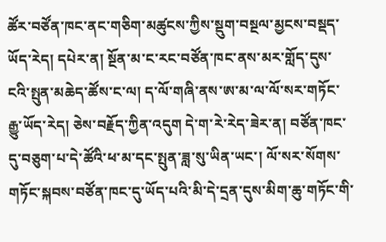ཚོར་བཙོན་ཁང་ནང་གཅིག་མཚུངས་ཀྱིས་སྡུག་བསྔལ་མྱངས་བསྡད་ཡོད་རེད། དཔེར་ན། སྔོན་མ་ང་རང་བཙོན་ཁང་ནས་མར་གློད་དུས་ངའི་སྤུན་མཆེད་ཚོས་ང་ལ། ད་ལོ་གཞི་ནས་ཨ་མ་ལ་ལོ་སར་གཏོང་རྒྱུ་ཡོད་རེད། ཅེས་བརྗོད་ཀྱིན་འདུག དེ་ག་རེ་རེད་ཟེར་ན། བཙོན་ཁང་དུ་བཅུག་པ་དེ་ཚོའི་ཕ་མ་དང་སྤུན་ཟླ་སུ་ཡིན་ཡང་། ལོ་སར་སོགས་གཏོང་སྐབས་བཙོན་ཁང་དུ་ཡོད་པའི་མི་དེ་དྲན་དུས་མིག་ཆུ་གཏོང་གི་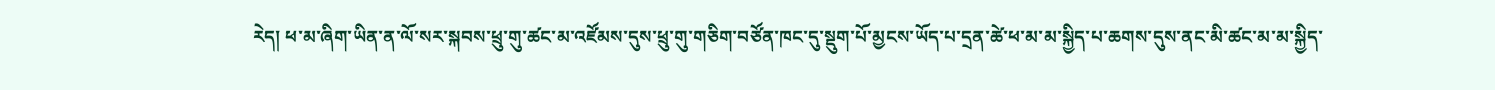རེད། ཕ་མ་ཞིག་ཡིན་ན་ལོ་སར་སྐབས་ཕྲུ་གུ་ཚང་མ་འཛོམས་དུས་ཕྲུ་གུ་གཅིག་བཙོན་ཁང་དུ་སྡུག་པོ་མྱངས་ཡོད་པ་དྲན་ཚེ་ཕ་མ་མ་སྐྱིད་པ་ཆགས་དུས་ནང་མི་ཚང་མ་མ་སྐྱིད་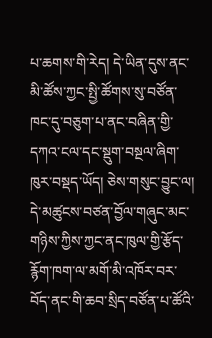པ་ཆགས་གི་རེད། དེ་ཡིན་དུས་ནང་མི་ཚོས་ཀྱང་སྤྱི་ཚོགས་སུ་བཙོན་ཁང་དུ་བཅུག་པ་ནང་བཞིན་གྱི་དཀའ་ངལ་དང་སྡུག་བསྔལ་ཞིག་ཁུར་བསྡད་ཡོད། ཅེས་གསུང་བྱུང་ལ། དེ་མཚུངས་བཙན་བྱོལ་གཞུང་མང་གཉིས་ཀྱིས་ཀྱང་ནང་ཁུལ་གྱི་རྩོད་རྙོག་ཁག་ལ་མགོ་མི་འཁོར་བར་བོད་ནང་གི་ཆབ་སྲིད་བཙོན་པ་ཚོའི་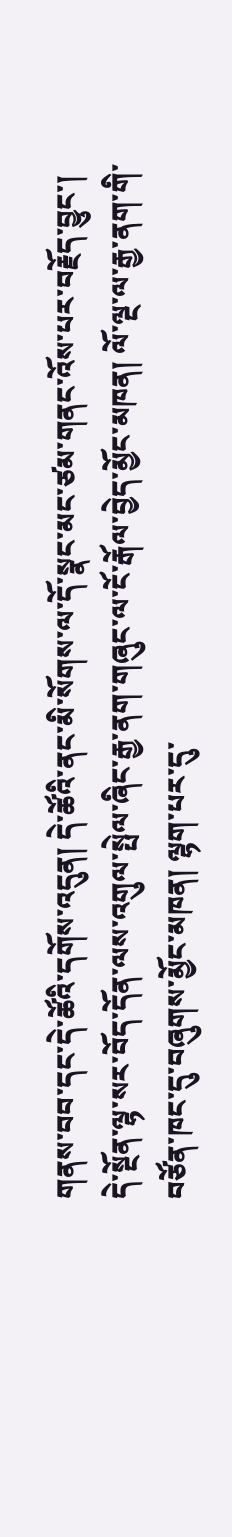གནས་བབ་དང་དེ་ཚོའི་དགོས་འདུན། དེ་ཚོའི་ནང་མི་སོགས་ལ་དོ་སྣང་མང་ཙམ་གནང་འོས་པར་བརྗོད་བྱུང་། དེ་སྔོན་ལྷ་སར་བོད་དོན་ལས་འགུལ་སྤེལ་ཞིང་རྒྱ་ནག་གཞུང་ལ་ངོ་རྒོལ་བྱེད་མྱོང་མཁན། ལོ་ལྔ་ལ་རྒྱ་ནག་གི་བཙོན་ཁང་དུ་བཞུགས་མྱོང་མཁན། ལྷག་པར་དུ་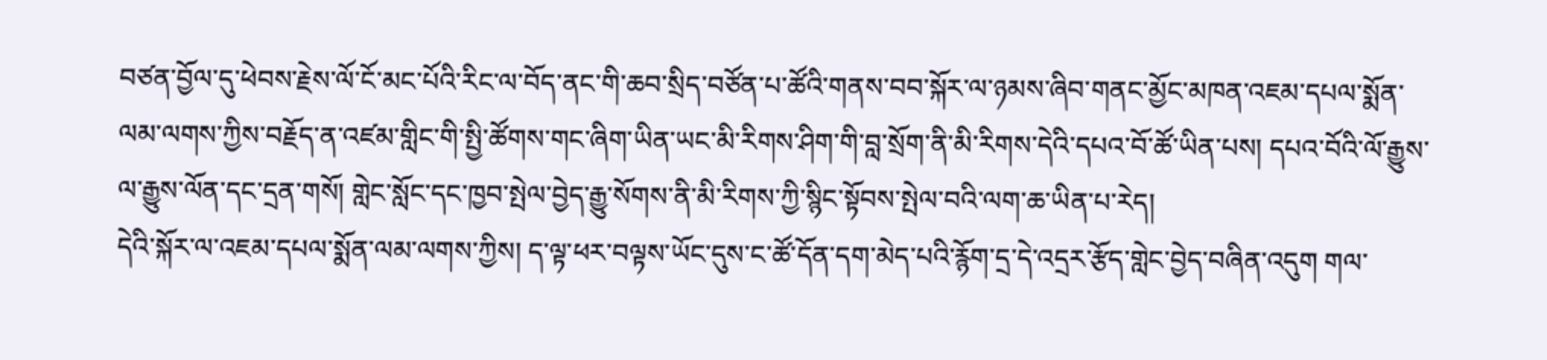བཙན་བྱོལ་དུ་ཕེབས་རྗེས་ལོ་ངོ་མང་པོའི་རིང་ལ་བོད་ནང་གི་ཆབ་སྲིད་བཙོན་པ་ཚོའི་གནས་བབ་སྐོར་ལ་ཉམས་ཞིབ་གནང་མྱོང་མཁན་འཇམ་དཔལ་སྨོན་ལམ་ལགས་ཀྱིས་བརྗོད་ན་འཛམ་གླིང་གི་སྤྱི་ཚོགས་གང་ཞིག་ཡིན་ཡང་མི་རིགས་ཤིག་གི་བླ་སྲོག་ནི་མི་རིགས་དེའི་དཔའ་བོ་ཚོ་ཡིན་པས། དཔའ་བོའི་ལོ་རྒྱུས་ལ་རྒྱུས་ལོན་དང་དྲན་གསོ། གླེང་སློང་དང་ཁྱབ་སྤེལ་བྱེད་རྒྱུ་སོགས་ནི་མི་རིགས་ཀྱི་སྙིང་སྟོབས་སྤེལ་བའི་ལག་ཆ་ཡིན་པ་རེད།
དེའི་སྐོར་ལ་འཇམ་དཔལ་སྨོན་ལམ་ལགས་ཀྱིས། ད་ལྟ་ཕར་བལྟས་ཡོང་དུས་ང་ཚོ་དོན་དག་མེད་པའི་རྙོག་དྲ་དེ་འདྲར་རྩོད་གླེང་བྱེད་བཞིན་འདུག གལ་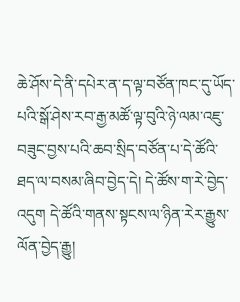ཆེ་ཤོས་དེ་ནི་དཔེར་ན་ད་ལྟ་བཙོན་ཁང་དུ་ཡོད་པའི་སྒོ་ཤེས་རབ་རྒྱ་མཚོ་ལྟ་བུའི་ཉེ་ལམ་འཇུ་བཟུང་བྱས་པའི་ཆབ་སྲིད་བཙོན་པ་དེ་ཚོའི་ཐད་ལ་བསམ་ཞིབ་བྱེད་དེ། དེ་ཚོས་ག་རེ་བྱེད་འདུག དེ་ཚོའི་གནས་སྟངས་ལ་ཉིན་རེར་རྒྱུས་ལོན་བྱེད་རྒྱུ།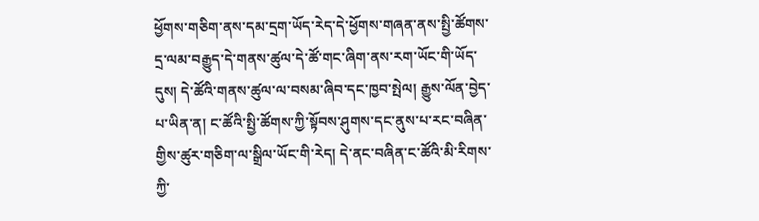ཕྱོགས་གཅིག་ནས་དམ་དྲག་ཡོད་རེད་དེ་ཕྱོགས་གཞན་ནས་སྤྱི་ཚོགས་དྲ་ལམ་བརྒྱུད་དེ་གནས་ཚུལ་དེ་ཚོ་གང་ཞིག་ནས་རག་ཡོང་གི་ཡོད་དུས། དེ་ཚོའི་གནས་ཚུལ་ལ་བསམ་ཞིབ་དང་ཁྱབ་སྤེལ། རྒྱུས་ལོན་བྱེད་པ་ཡིན་ན། ང་ཚོའི་སྤྱི་ཚོགས་ཀྱི་སྟོབས་ཤུགས་དང་ནུས་པ་རང་བཞིན་གྱིས་ཚུར་གཅིག་ལ་སྒྲིལ་ཡོང་གི་རེད། དེ་ནང་བཞིན་ང་ཚོའི་མི་རིགས་ཀྱི་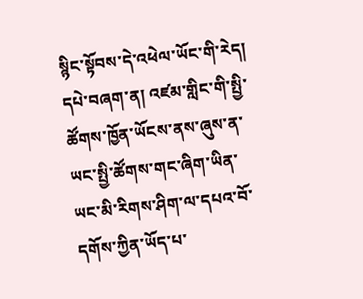སྙིང་སྟོབས་དེ་འཕེལ་ཡོང་གི་རེད། དཔེ་བཞག་ན། འཛམ་གླིང་གི་སྤྱི་ཚོགས་ཁྱོན་ཡོངས་ནས་ཞུས་ན་ཡང་སྤྱི་ཚོགས་གང་ཞིག་ཡིན་ཡང་མི་རིགས་ཤིག་ལ་དཔའ་བོ་དགོས་ཀྱིན་ཡོད་པ་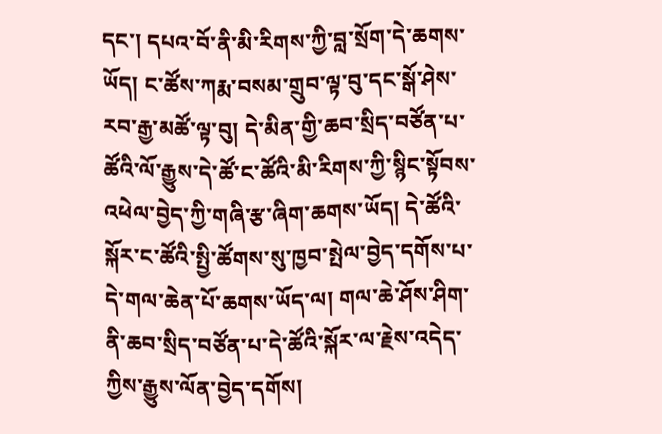དང་། དཔའ་བོ་ནི་མི་རིགས་ཀྱི་བླ་སྲོག་དེ་ཆགས་ཡོད། ང་ཚོས་ཀརྨ་བསམ་གྲུབ་ལྟ་བུ་དང་སྒོ་ཤེས་རབ་རྒྱ་མཚོ་ལྟ་བུ། དེ་མིན་གྱི་ཆབ་སྲིད་བཙོན་པ་ཚོའི་ལོ་རྒྱུས་དེ་ཚོ་ང་ཚོའི་མི་རིགས་ཀྱི་སྙིང་སྟོབས་འཕེལ་བྱེད་ཀྱི་གཞི་རྩ་ཞིག་ཆགས་ཡོད། དེ་ཚོའི་སྐོར་ང་ཚོའི་སྤྱི་ཚོགས་སུ་ཁྱབ་སྤེལ་བྱེད་དགོས་པ་དེ་གལ་ཆེན་པོ་ཆགས་ཡོད་ལ། གལ་ཆེ་ཤོས་ཤིག་ནི་ཆབ་སྲིད་བཙོན་པ་དེ་ཚོའི་སྐོར་ལ་རྗེས་འདེད་ཀྱིས་རྒྱུས་ལོན་བྱེད་དགོས།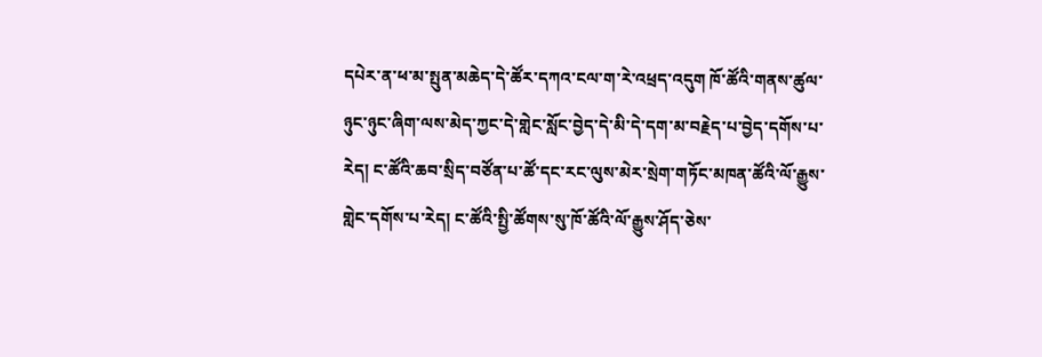དཔེར་ན་ཕ་མ་སྤུན་མཆེད་དེ་ཚོར་དཀའ་ངལ་ག་རེ་འཕྲད་འདུག ཁོ་ཚོའི་གནས་ཚུལ་ཉུང་ཉུང་ཞིག་ལས་མེད་ཀྱང་དེ་གླེང་སློང་བྱེད་དེ་མི་དེ་དག་མ་བརྗེད་པ་བྱེད་དགོས་པ་རེད། ང་ཚོའི་ཆབ་སྲིད་བཙོན་པ་ཚོ་དང་རང་ལུས་མེར་སྲེག་གཏོང་མཁན་ཚོའི་ལོ་རྒྱུས་གླེང་དགོས་པ་རེད། ང་ཚོའི་སྤྱི་ཚོགས་སུ་ཁོ་ཚོའི་ལོ་རྒྱུས་ཤོད་ཅེས་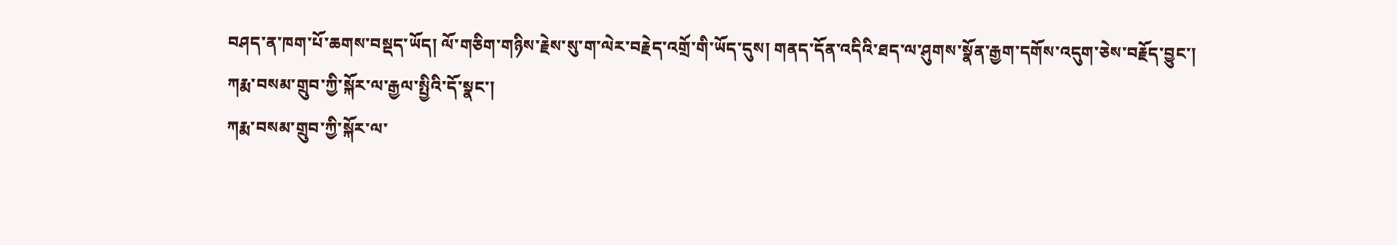བཤད་ན་ཁག་པོ་ཆགས་བསྡད་ཡོད། ལོ་གཅིག་གཉིས་རྗེས་སུ་ག་ལེར་བརྗེད་འགྲོ་གི་ཡོད་དུས། གནད་དོན་འདིའི་ཐད་ལ་ཤུགས་སྣོན་རྒྱག་དགོས་འདུག་ཅེས་བརྗོད་བྱུང་།
ཀརྨ་བསམ་གྲུབ་ཀྱི་སྐོར་ལ་རྒྱལ་སྤྱིའི་དོ་སྣང་།
ཀརྨ་བསམ་གྲུབ་ཀྱི་སྐོར་ལ་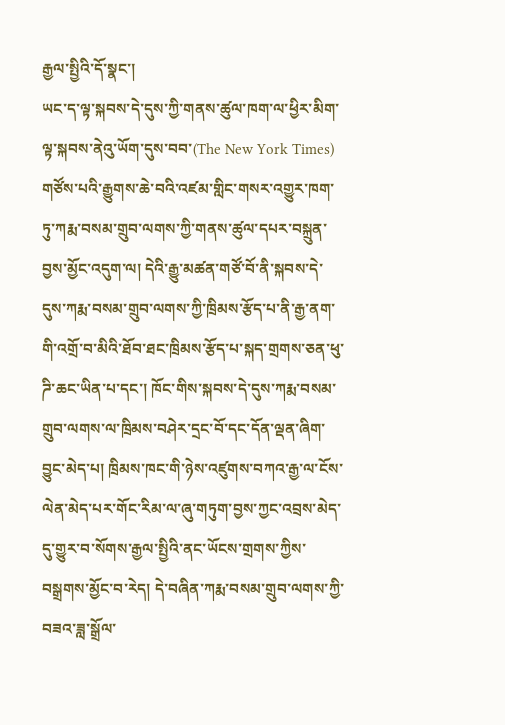རྒྱལ་སྤྱིའི་དོ་སྣང་།
ཡང་ད་ལྟ་སྐབས་དེ་དུས་ཀྱི་གནས་ཚུལ་ཁག་ལ་ཕྱིར་མིག་ལྟ་སྐབས་ནེའུ་ཡོག་དུས་བབ་(The New York Times) གཙོས་པའི་རྒྱུགས་ཆེ་བའི་འཛམ་གླིང་གསར་འགྱུར་ཁག་ཏུ་ཀརྨ་བསམ་གྲུབ་ལགས་ཀྱི་གནས་ཚུལ་དཔར་བསྐྲུན་བྱས་མྱོང་འདུག་ལ། དེའི་རྒྱུ་མཚན་གཙོ་བོ་ནི་སྐབས་དེ་དུས་ཀརྨ་བསམ་གྲུབ་ལགས་ཀྱི་ཁྲིམས་རྩོད་པ་ནི་རྒྱ་ནག་གི་འགྲོ་བ་མིའི་ཐོབ་ཐང་ཁྲིམས་རྩོད་པ་སྐད་གྲགས་ཅན་ཕུ་ཌི་ཆང་ཡིན་པ་དང་། ཁོང་གིས་སྐབས་དེ་དུས་ཀརྨ་བསམ་གྲུབ་ལགས་ལ་ཁྲིམས་བཤེར་དྲང་བོ་དང་དོན་ལྡན་ཞིག་བྱུང་མེད་པ། ཁྲིམས་ཁང་གི་ཉེས་འཛུགས་བཀའ་རྒྱ་ལ་ངོས་ལེན་མེད་པར་གོང་རིམ་ལ་ཞུ་གཏུག་བྱས་ཀྱང་འབྲས་མེད་དུ་གྱུར་བ་སོགས་རྒྱལ་སྤྱིའི་ནང་ཡོངས་གྲགས་ཀྱིས་བསྒྲགས་མྱོང་བ་རེད། དེ་བཞིན་ཀརྨ་བསམ་གྲུབ་ལགས་ཀྱི་བཟའ་ཟླ་སྒྲོལ་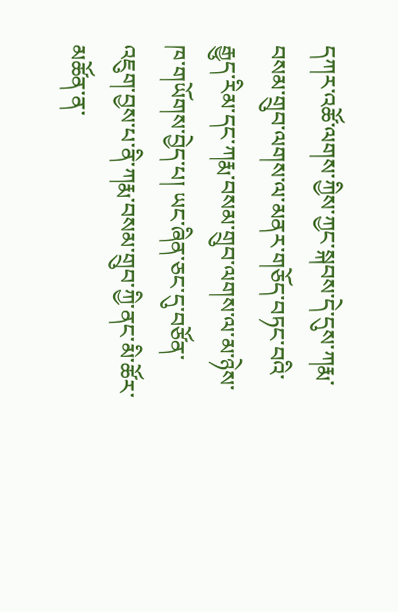དཀར་འཚོ་ལགས་ཀྱིས་ཀྱང་སྐབས་དེ་དུས་ཀརྨ་བསམ་གྲུབ་ལགས་ལ་མནར་གཅོད་བཏང་བའི་རྒྱུད་རིམ་དང་ཀརྨ་བསམ་གྲུབ་ལགས་ལ་མ་ཉེས་ཁ་གཡོགས་བྱེད་པ། ཡང་ཞིན་ཅང་དུ་བཙོན་འཇུག་བྱས་པ་ནི་ཀརྨ་བསམ་གྲུབ་ཀྱི་ནང་མི་ཚོར་མཚོན་ན་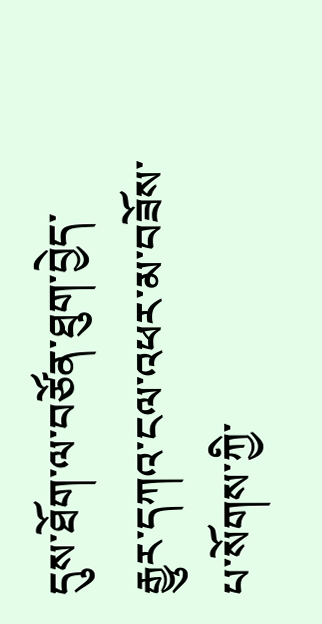དུས་ཐོག་ལ་བཙོན་ཐུག་བྱེད་རྒྱུར་དཀའ་ངལ་འཕར་མ་བཟོས་པ་སོགས་ཀྱི་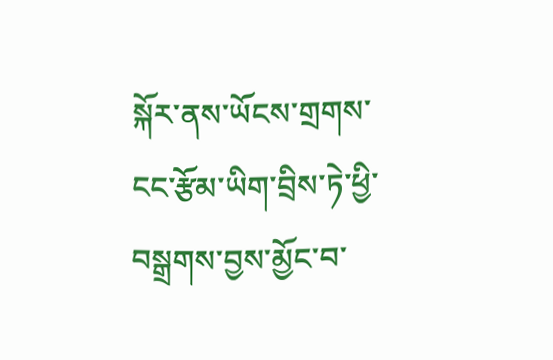སྐོར་ནས་ཡོངས་གྲགས་ངང་རྩོམ་ཡིག་བྲིས་ཏེ་ཕྱི་བསྒྲགས་བྱས་མྱོང་བ་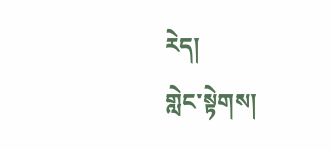རེད།
གླེང་སྟེགས།